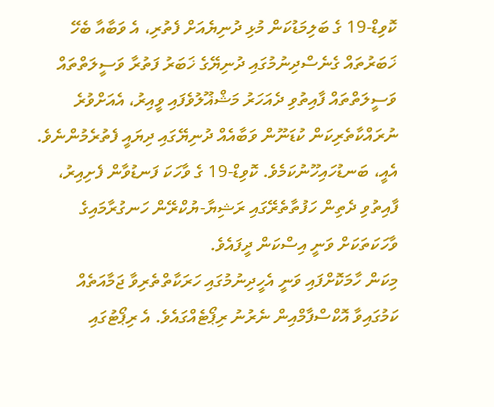ކޮވިޑް-19 ގެ ބަލިމަޑުކަން މުޅި ދުނިޔެއަށް ފެތުރި، އެ ވަބާއާ ބެހޭ ޚަބަރުތައް ގެނެސްދިނުމުގައި ދުނިޔޭގެ ޚަބަރު ފަތުރާ ވަސީލަތްތައް ވަސީލަތްތައް ފާއިތުވި ދެއަހަރު މަޝްޣޫލުވެފައި ވީއިރު، އެއަށްވުރެ ނުރައްކާތެރިކަން ކުޑަނޫން ވަބާއެއް ދުނިޔޭގައި ދިޔައީ ފެތުރެމުންނެވެ. އެއީ، ބަނޑުހައިހޫނުކަމެވެ. ކޮވިޑް-19 ގެ ވާހަކަ ފަނޑުވާން ފެށިއިރު، ފާއިތުވި ދެތިން ހަފުތާތެރޭގައި ރަޝިޔާ-ޔުކްރޭން ހަނގުރާމައިގެ ވާހަކަތަކަށް ވަނީ އިސްކަން ދީފައެވެ.
މިކަން ހާމަކޮށްފައި ވަނީ އެހީދިނުމުގައި ހަރަކާތްތެރިވާ ޖަމާއަތެއް ކަމުގައިވާ އޮކްސްފާމްއިން ނެރުނު ރިޕޯޓެއްގައެވެ. އެ ރިޕޯޓުގައި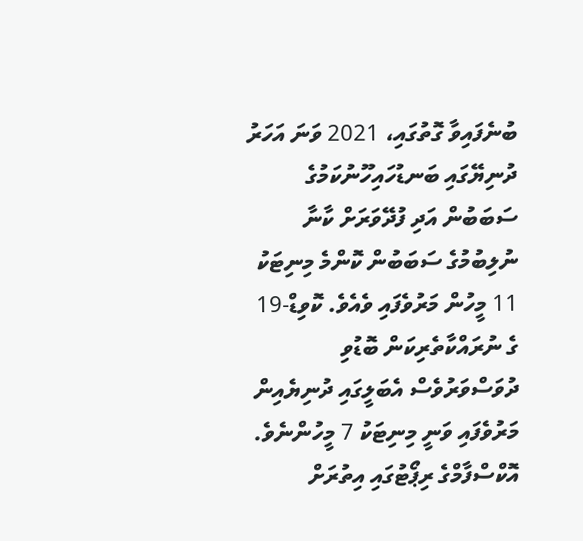ބުނެފައިވާ ގޮތުގައި، 2021 ވަނަ އަހަރު ދުނިޔޭގައި ބަނޑުހައިހޫނުކަމުގެ ސަބަބުން އަދި ފުދޭވަރަށް ކާނާ ނުލިބުމުގެ ސަބަބުން ކޮންމެ މިނިޓަކު 11 މީހުން މަރުވެފައި ވެއެވެ. ކޮވިޑް-19 ގެ ނުރައްކާތެރިކަން ބޮޑުވި ދުވަސްވަރުވެސް އެބަލީގައި ދުނިޔެއިން މަރުވެފައި ވަނީ މިނިޓަކު 7 މީހުންނެވެ.
އޮކްސްފާމްގެ ރިޕޯޓުގައި އިތުރަށް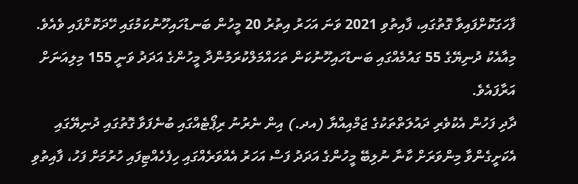ފާހަގަކޮށްފައިވާ ގޮތުގައި، ފާއިތުވި 2021 ވަނަ އަހަރު އިތުރު 20 މީހުން ބަނޑުހައިހޫނުކަމުގައި ހޭދަކޮށްފައި ވެއެވެ. މިއާއެކު ދުނިޔޭގެ 55 ގައުމެއްގައި ބަނޑުހައިހޫނުކަން ތަހައްމަލްކުރަމުންދާ މީހުންގެ އަދަދު ވަނީ 155 މިލިއަނަށް އަރާފައެވެ.
ދާދި ފަހުން އެކުވެރި ދައުލަތްތަކުގެ ޖަމްއިއްޔާ (އދ.) އިން ނެރުނު ރިޕޯޓެއްގައި ބުނެފަވާ ގޮތުގައި ދުނިޔޭގައި އެކަށީގެންވާ މިންވަރަށް ކާނާ ނުލިބޭ މީހުންގެ އަދަދު ފަސް އަހަރު އެއްވަރެއްގައި ހިފެހެއްޓިފައި ހުރުމަށް ފަހު، ފާއިތުވި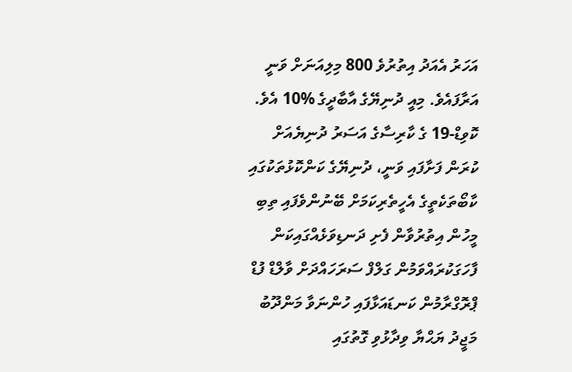އަހަރު އެއަދު އިތުރުވެ 800 މިލިއަނަށް ވަނީ އަރާފައެވެ. މިއީ ދުނިޔޭގެ އާބާދީގެ %10 އެވެ.
ކޮވިޑް-19 ގެ ކާރިސާގެ އަސަރު ދުނިޔެއަށް ކުރަން ފަށާފައި ވަނީ، ދުނިޔޭގެ ކަންކޮޅުތަކުގައި ކާބޯތަކެތީގެ އެހީތެރިކަމަށް ބޭނުންވެފައި ތިބި މީހުން އިތުރުވާން ފެށި ދަނޑިވަޅެއްގައިކަން ފާހަގަކުރައްވަމުން ގަލްފް ސަރަހައްދަށް ވާލްޑް ފުޑް ޕްރޮގްރާމުން ކަނޑައަޅާފައި ހުންނަވާ މަންދޫބު މަޖީދު ޔަޙްޔާ ވިދާޅުވި ގޮތުގައި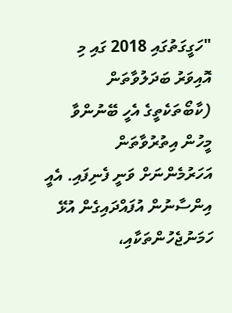"ހަގީގަތުގައި 2018 ގައި މި އޮއިވަރު ބަދަލުވާތަން (ކާބޯތަކެތީގެ އެހީ ބޭނުންވާ މީހުން އިތުރުވާތަން އަހަރުމެންނަށް ވަނީ ފެނިފައި. އެއީ އިންސާނުން އުފައްދައިގެން އުޅޭ ހަމަނުޖެހުންތަކާއި،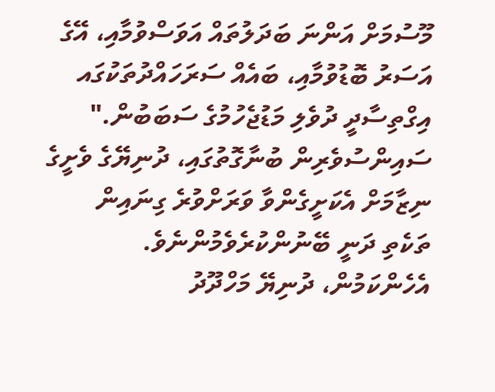މޫސުމަށް އަންނަ ބަދަލުތައް އަވަސްވުމާއި، އޭގެ އަސަރު ބޮޑުވުމާއި، ބައެއް ސަރަހައްދުތަކުގައ އިގްތިސާދީ ދުވެލި މަޑުޖެހުމުގެ ސަބަބުން."
ސައިންސުވެރިން ބުނާގޮތުގައި، ދުނިޔޭގެ ވެށީގެ ނިޒާމަށް އެކަށީގެންވާ ވަރަށްވުރެ ގިނައިން ތަކެތި ދަނީ ބޭނުންކުރެވެމުންނެވެ. އެހެންކަމުން، ދުނިޔޭ މަހްދޫދު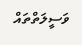ވަސީލަތްތައް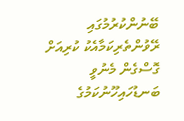ބޭނުންކުރުމުގައި ރޭވުންތެރިކަމާއެކު ކުރިއަށް ގޮސްގެން މެނުވީ ބަނޑުހައިހޫނުކަމުގެ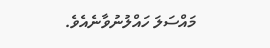މައްސަލަ ހައްލުނުވާނެއެވެ.